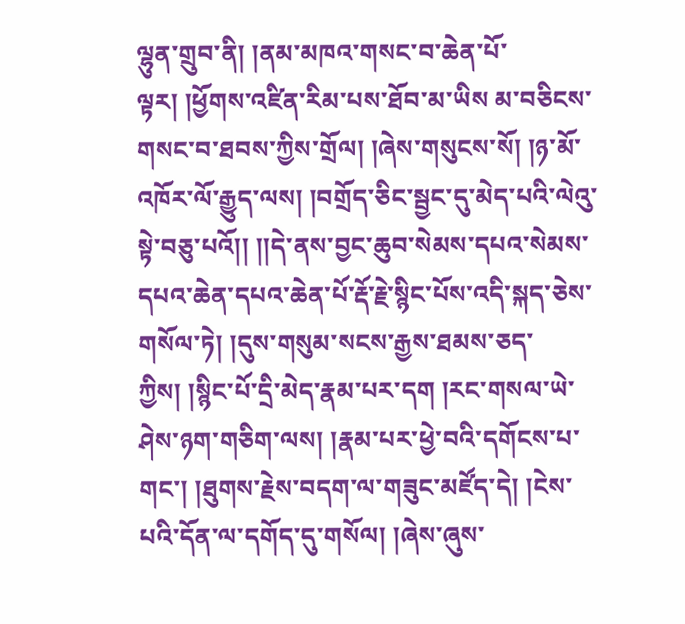ལྷུན་གྲུབ་ནི། །ནམ་མཁའ་གསང་བ་ཆེན་པོ་ལྟར། །ཕྱོགས་འཛིན་རིམ་པས་ཐོབ་མ་ཡིས མ་བཅིངས་གསང་བ་ཐབས་ཀྱིས་གྲོལ། །ཞེས་གསུངས་སོ། །ཉ་མོ་འཁོར་ལོ་རྒྱུད་ལས། །བགྲོད་ཅིང་སྦྱང་དུ་མེད་པའི་ལེའུ་སྟེ་བཅུ་པའོ།། །།དེ་ནས་བྱང་ཆུབ་སེམས་དཔའ་སེམས་དཔའ་ཆེན་དཔའ་ཆེན་པོ་རྡོ་རྗེ་སྙིང་པོས་འདི་སྐད་ཅེས་གསོལ་ཏེ། །དུས་གསུམ་སངས་རྒྱས་ཐམས་ཅད་ཀྱིས། །སྙིང་པོ་དྲི་མེད་རྣམ་པར་དག །རང་གསལ་ཡེ་ཤེས་ཉག་གཅིག་ལས། །རྣམ་པར་ཕྱེ་བའི་དགོངས་པ་གང་། །ཐུགས་རྗེས་བདག་ལ་གཟུང་མཛོད་དེ། །ངེས་པའི་དོན་ལ་དགོད་དུ་གསོལ། །ཞེས་ཞུས་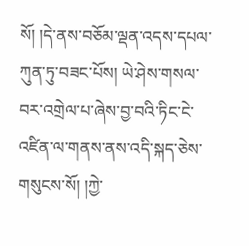སོ། །དེ་ནས་བཅོམ་ལྡན་འདས་དཔལ་ཀུན་ཏུ་བཟང་པོས། ཡེ་ཤེས་གསལ་བར་འགྲེལ་པ་ཞེས་བྱ་བའི་ཏིང་ངེ་འཛིན་ལ་གནས་ནས་འདི་སྐད་ཅེས་གསུངས་སོ། །ཀྱེ་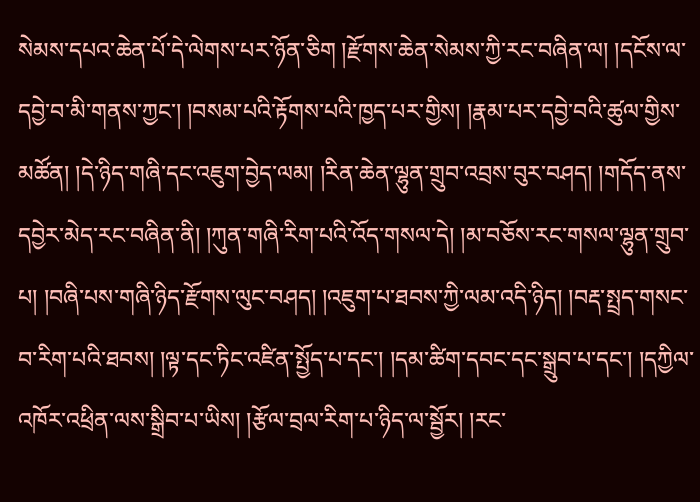སེམས་དཔའ་ཆེན་པོ་དེ་ལེགས་པར་ཉོན་ཅིག །རྫོགས་ཆེན་སེམས་ཀྱི་རང་བཞིན་ལ། །དངོས་ལ་དབྱེ་བ་མི་གནས་ཀྱང་། །བསམ་པའི་རྟོགས་པའི་ཁྱད་པར་གྱིས། །རྣམ་པར་དབྱེ་བའི་ཚུལ་གྱིས་མཚོན། །དེ་ཉིད་གཞི་དང་འཇུག་བྱེད་ལམ། །རིན་ཆེན་ལྷུན་གྲུབ་འབྲས་བུར་བཤད། །གདོད་ནས་དབྱེར་མེད་རང་བཞིན་ནི། །ཀུན་གཞི་རིག་པའི་འོད་གསལ་དེ། །མ་བཅོས་རང་གསལ་ལྷུན་གྲུབ་པ། །བཞི་པས་གཞི་ཉིད་རྫོགས་ལུང་བཤད། །འཇུག་པ་ཐབས་ཀྱི་ལམ་འདི་ཉིད། །བརྡ་སྤྲད་གསང་བ་རིག་པའི་ཐབས། །ལྟ་དང་ཏིང་འཛིན་སྤྱོད་པ་དང་། །དམ་ཚིག་དབང་དང་སྒྲུབ་པ་དང་། །དཀྱིལ་འཁོར་འཕྲིན་ལས་སྒྲིབ་པ་ཡིས། །རྩོལ་བྲལ་རིག་པ་ཉིད་ལ་སྦྱོར། །རང་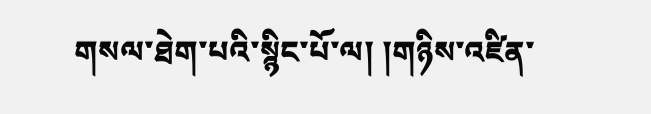གསལ་ཐེག་པའི་སྙིང་པོ་ལ། །གཉིས་འཛིན་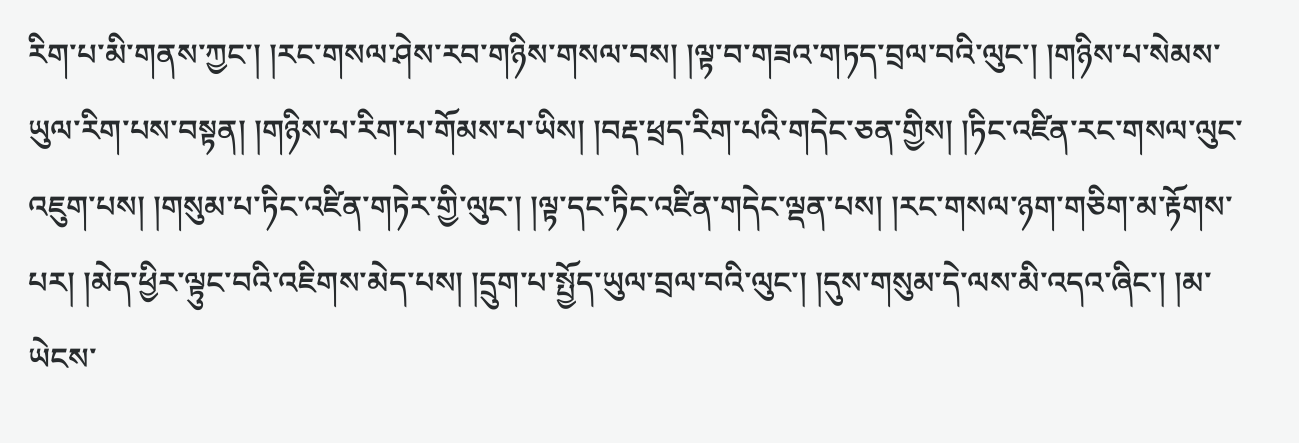རིག་པ་མི་གནས་ཀྱང་། །རང་གསལ་ཤེས་རབ་གཉིས་གསལ་བས། །ལྟ་བ་གཟའ་གཏད་བྲལ་བའི་ལུང་། །གཉིས་པ་སེམས་ཡུལ་རིག་པས་བསྟན། །གཉིས་པ་རིག་པ་གོམས་པ་ཡིས། །བརྡ་ཕྲད་རིག་པའི་གདེང་ཅན་གྱིས། །ཏིང་འཛིན་རང་གསལ་ལུང་འཇུག་པས། །གསུམ་པ་ཏིང་འཛིན་གཏེར་གྱི་ལུང་། །ལྟ་དང་ཏིང་འཛིན་གདེང་ལྡན་པས། །རང་གསལ་ཉག་གཅིག་མ་རྟོགས་པར། །མེད་ཕྱིར་ལྟུང་བའི་འཇིགས་མེད་པས། །དྲུག་པ་སྤྱོད་ཡུལ་བྲལ་བའི་ལུང་། །དུས་གསུམ་དེ་ལས་མི་འདའ་ཞིང་། །མ་ཡེངས་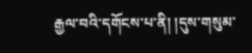རྒྱལ་བའི་དགོངས་པ་ནི། །དུས་གསུམ་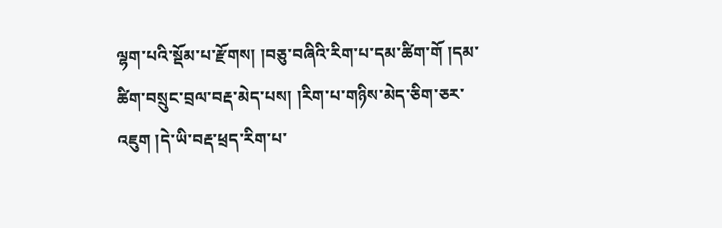ལྷག་པའི་སྡོམ་པ་རྫོགས། །བཅུ་བཞིའི་རིག་པ་དམ་ཚིག་གོ །དམ་ཚིག་བསྲུང་བྲལ་བརྡ་མེད་པས། །རིག་པ་གཉིས་མེད་ཅིག་ཅར་འཇུག །དེ་ཡི་བརྡ་ཕྲད་རིག་པ་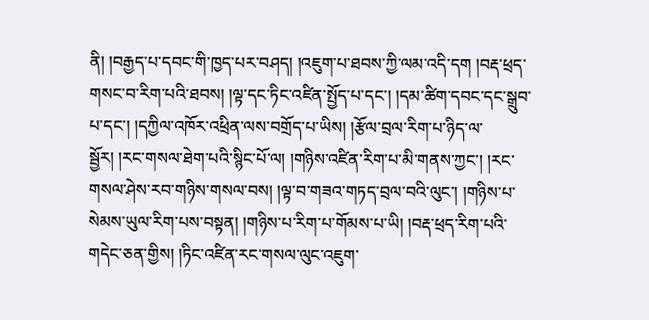ནི། །བརྒྱད་པ་དབང་གི་ཁྱད་པར་བཤད། །འཇུག་པ་ཐབས་ཀྱི་ལམ་འདི་དག །བརྡ་ཕྲད་གསང་བ་རིག་པའི་ཐབས། །ལྟ་དང་ཏིང་འཛིན་སྤྱོད་པ་དང་། །དམ་ཚིག་དབང་དང་སྒྲུབ་པ་དང་། །དཀྱིལ་འཁོར་འཕྲིན་ལས་བགྲོད་པ་ཡིས། །རྩོལ་བྲལ་རིག་པ་ཉིད་ལ་སྦྱོར། །རང་གསལ་ཐེག་པའི་སྙིང་པོ་ལ། །གཉིས་འཛིན་རིག་པ་མི་གནས་ཀྱང་། །རང་གསལ་ཤེས་རབ་གཉིས་གསལ་བས། །ལྟ་བ་གཟའ་གཏད་བྲལ་བའི་ལུང་། །གཉིས་པ་སེམས་ཡུལ་རིག་པས་བསྟན། །གཉིས་པ་རིག་པ་གོམས་པ་ཡི། །བརྡ་ཕྲད་རིག་པའི་གདེང་ཅན་གྱིས། །ཏིང་འཛིན་རང་གསལ་ལུང་འཇུག་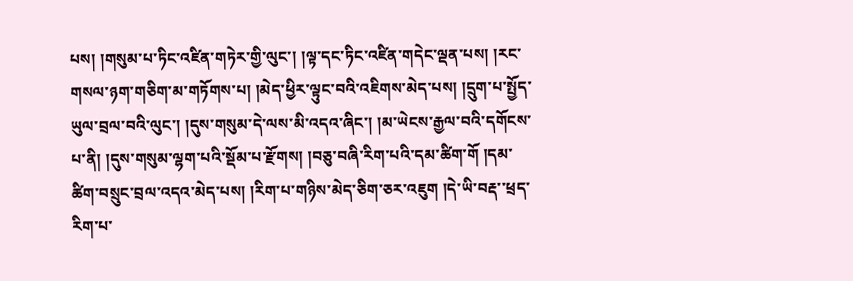པས། །གསུམ་པ་ཏིང་འཛིན་གཏེར་གྱི་ལུང་། །ལྟ་དང་ཏིང་འཛིན་གདེང་ལྡན་པས། །རང་གསལ་ཉག་གཅིག་མ་གཏོགས་པ། །མེད་ཕྱིར་ལྟུང་བའི་འཇིགས་མེད་པས། །དྲུག་པ་སྤྱོད་ཡུལ་བྲལ་བའི་ལུང་། །དུས་གསུམ་དེ་ལས་མི་འདའ་ཞིང་། །མ་ཡེངས་རྒྱལ་བའི་དགོངས་པ་ནི། །དུས་གསུམ་ལྷག་པའི་སྡོམ་པ་རྫོགས། །བཅུ་བཞི་རིག་པའི་དམ་ཚིག་གོ །དམ་ཚིག་བསྲུང་བྲལ་འདའ་མེད་པས། །རིག་པ་གཉིས་མེད་ཅིག་ཅར་འཇུག །དེ་ཡི་བརྡ་་ཕྲད་རིག་པ་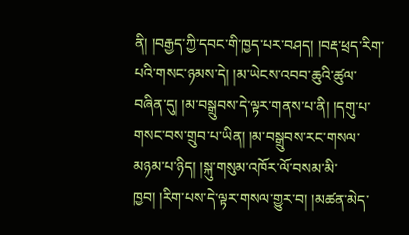ནི། །བརྒྱད་ཀྱི་དབང་གི་ཁྱད་པར་བཤད། །བརྡ་ཕྲད་རིག་པའི་གསང་ཉམས་དེ། །མ་ཡེངས་འབབ་ཆུའི་ཚུལ་བཞིན་དུ། །མ་བསྒྲུབས་དེ་ལྟར་གནས་པ་ནི། །དགུ་པ་གསང་བས་གྲུབ་པ་ཡིན། །མ་བསྒྲུབས་རང་གསལ་མཉམ་པ་ཉིད། །སྐུ་གསུམ་འཁོར་ལོ་བསམ་མི་ཁྱབ། །རིག་པས་དེ་ལྟར་གསལ་གྱུར་བ། །མཚན་མེད་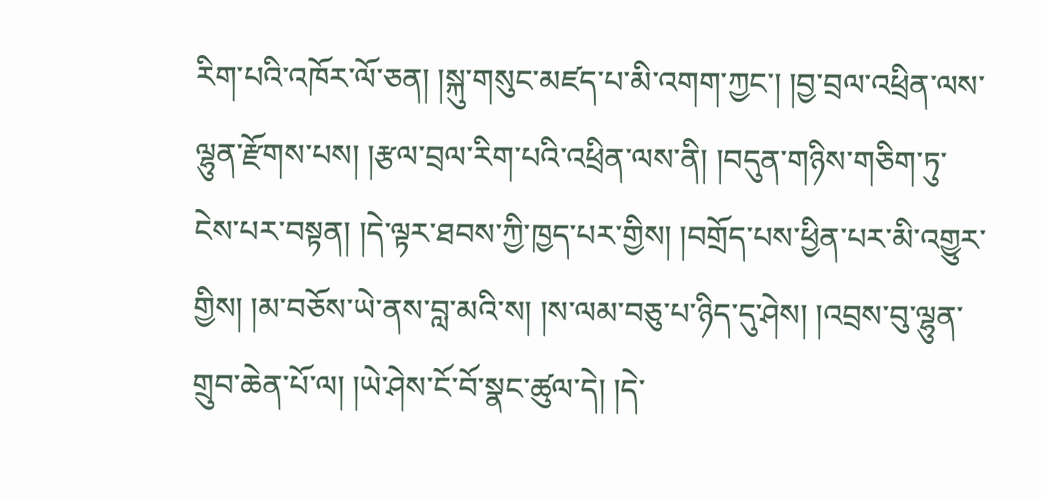རིག་པའི་འཁོར་ལོ་ཅན། །སྐུ་གསུང་མཛད་པ་མི་འགག་ཀྱང་། །བྱ་བྲལ་འཕྲིན་ལས་ལྷུན་རྫོགས་པས། །རྩལ་བྲལ་རིག་པའི་འཕྲིན་ལས་ནི། །བདུན་གཉིས་གཅིག་ཏུ་ངེས་པར་བསྟན། །དེ་ལྟར་ཐབས་ཀྱི་ཁྱད་པར་གྱིས། །བགྲོད་པས་ཕྱིན་པར་མི་འགྱུར་གྱིས། །མ་བཅོས་ཡེ་ནས་བླ་མའི་ས། །ས་ལམ་བཅུ་པ་ཉིད་དུ་ཤེས། །འབྲས་བུ་ལྷུན་གྲུབ་ཆེན་པོ་ལ། །ཡེ་ཤེས་ངོ་བོ་སྣང་ཚུལ་དེ། །དེ་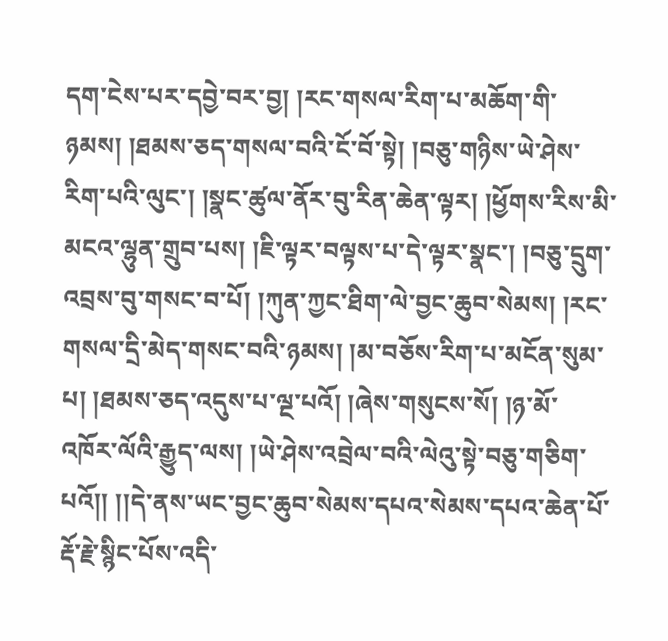དག་ངེས་པར་དབྱེ་བར་བྱ། །རང་གསལ་རིག་པ་མཆོག་གི་ཉམས། །ཐམས་ཅད་གསལ་བའི་ངོ་བོ་སྟེ། །བཅུ་གཉིས་ཡེ་ཤེས་རིག་པའི་ལུང་། །སྣང་ཚུལ་ནོར་བུ་རིན་ཆེན་ལྟར། །ཕྱོགས་རིས་མི་མངའ་ལྷུན་གྲུབ་པས། །ཇི་ལྟར་བལྟས་པ་དེ་ལྟར་སྣང་། །བཅུ་དྲུག་འབྲས་བུ་གསང་བ་པོ། །ཀུན་ཀྱང་ཐིག་ལེ་བྱང་ཆུབ་སེམས། །རང་གསལ་དྲི་མེད་གསང་བའི་ཉམས། །མ་བཅོས་རིག་པ་མངོན་སུམ་པ། །ཐམས་ཅད་འདུས་པ་ལྔ་པའོ། །ཞེས་གསུངས་སོ། །ཉ་མོ་འཁོར་ལོའི་རྒྱུད་ལས། །ཡེ་ཤེས་འབྲེལ་བའི་ལེའུ་སྟེ་བཅུ་གཅིག་པའོ།། །།དེ་ནས་ཡང་བྱང་ཆུབ་སེམས་དཔའ་སེམས་དཔའ་ཆེན་པོ་རྡོ་རྗེ་སྙིང་པོས་འདི་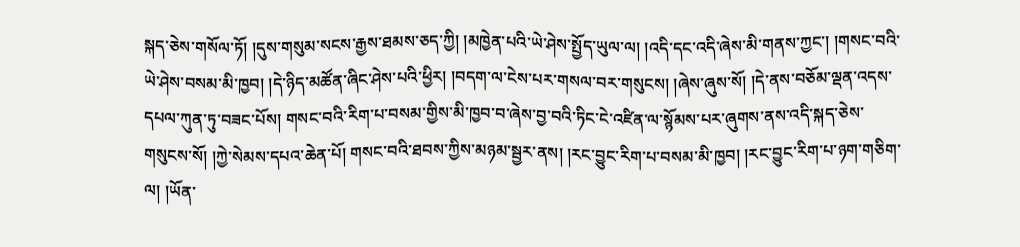སྐད་ཅེས་གསོལ་ཏོ། །དུས་གསུམ་སངས་རྒྱས་ཐམས་ཅད་ཀྱི། །མཁྱེན་པའི་ཡེ་ཤེས་སྤྱོད་ཡུལ་ལ། །འདི་དང་འདི་ཞེས་མི་གནས་ཀྱང་། །གསང་བའི་ཡེ་ཤེས་བསམ་མི་ཁྱབ། །དེ་ཉིད་མཚོན་ཞིང་ཤེས་པའི་ཕྱིར། །བདག་ལ་ངེས་པར་གསལ་བར་གསུངས། །ཞེས་ཞུས་སོ། །དེ་ནས་བཅོམ་ལྡན་འདས་དཔལ་ཀུན་ཏུ་བཟང་པོས། གསང་བའི་རིག་པ་བསམ་གྱིས་མི་ཁྱབ་བ་ཞེས་བྱ་བའི་ཏིང་ངེ་འཛིན་ལ་སྙོམས་པར་ཞུགས་ནས་འདི་སྐད་ཅེས་གསུངས་སོ། །ཀྱེ་སེམས་དཔའ་ཆེན་པོ། གསང་བའི་ཐབས་ཀྱིས་མཉམ་སྦྱར་ནས། །རང་བྱུང་རིག་པ་བསམ་མི་ཁྱབ། །རང་བྱུང་རིག་པ་ཉག་གཅིག་ལ། །ཡོན་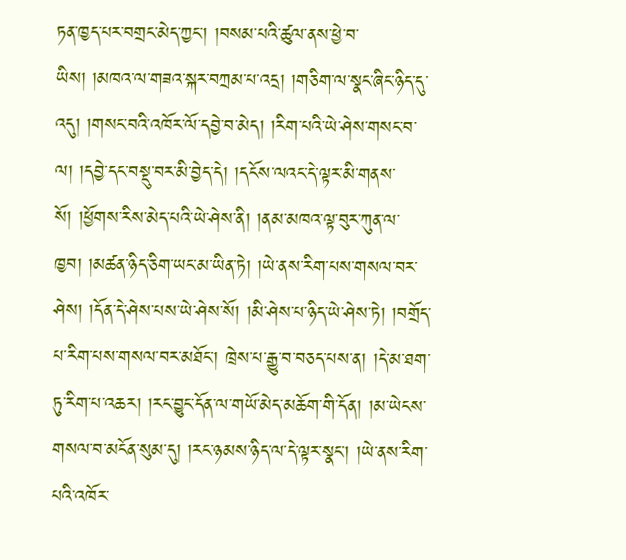ཏན་ཁྱད་པར་བགྲང་མེད་ཀྱང་། །བསམ་པའི་ཚུལ་ནས་ཕྱེ་བ་ཡིས། །མཁའ་ལ་གཟའ་སྐར་བཀྲམ་པ་འདྲ། །གཅིག་ལ་སྣང་ཞིང་ཉིད་དུ་འདུ། །གསང་བའི་འཁོར་ལོ་དབྱེ་བ་མེད། །རིག་པའི་ཡེ་ཤེས་གསང་བ་ལ། །དབྱེ་དང་བསྡུ་བར་མི་བྱེད་དེ། །དངོས་ལའང་དེ་ལྟར་མི་གནས་སོ། །ཕྱོགས་རིས་མེད་པའི་ཡེ་ཤེས་ནི། །ནམ་མཁའ་ལྟ་བུར་ཀུན་ལ་ཁྱབ། །མཚན་ཉིད་ཅིག་ཡང་མ་ཡིན་ཏེ། །ཡེ་ནས་རིག་པས་གསལ་བར་ཤེས། །དོན་དེ་ཤེས་པས་ཡེ་ཤེས་སོ། །མི་ཤེས་པ་ཉིད་ཡེ་ཤེས་ཏེ། །བགྲོད་པ་རིག་པས་གསལ་བར་མཐོང་། ཁྲེས་པ་རྒྱུ་བ་བཅད་པས་ན། །དེ་མ་ཐག་ཏུ་རིག་པ་འཆར། །རང་བྱུང་དོན་ལ་གཡོ་མེད་མཆོག་གི་དོན། །མ་ཡེངས་གསལ་བ་མངོན་སུམ་དུ། །རང་ཉམས་ཉིད་ལ་དེ་ལྟར་སྣང་། །ཡེ་ནས་རིག་པའི་འཁོར་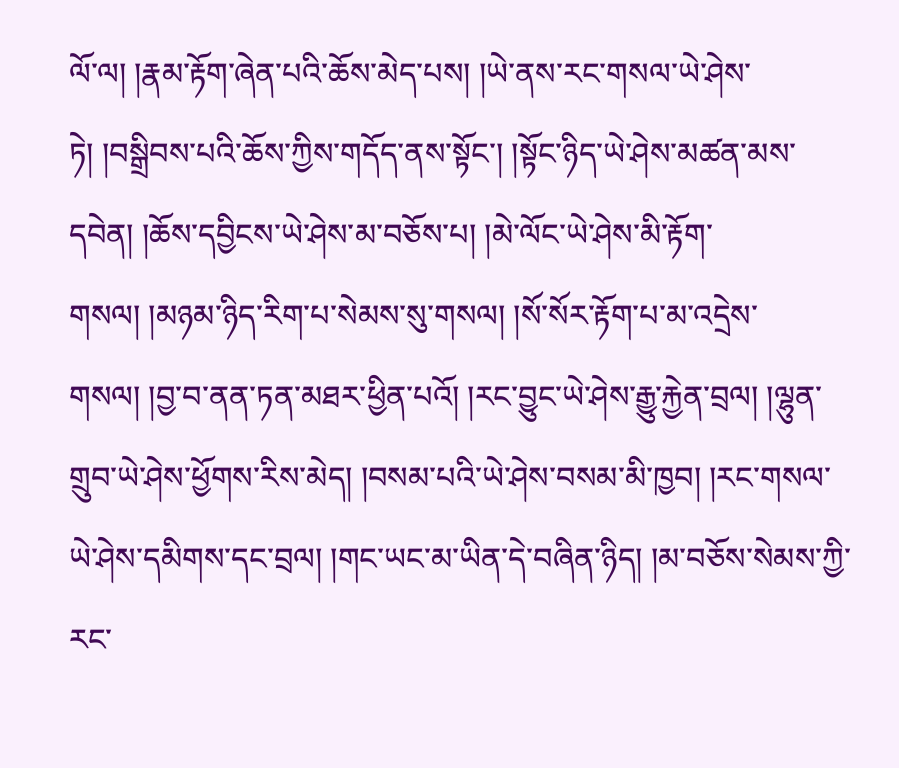ལོ་ལ། །རྣམ་རྟོག་ཞེན་པའི་ཆོས་མེད་པས། །ཡེ་ནས་རང་གསལ་ཡེ་ཤེས་ཏེ། །བསྒྲིབས་པའི་ཆོས་ཀྱིས་གདོད་ནས་སྟོང་། །སྟོང་ཉིད་ཡེ་ཤེས་མཚན་མས་དབེན། །ཆོས་དབྱིངས་ཡེ་ཤེས་མ་བཅོས་པ། །མེ་ལོང་ཡེ་ཤེས་མི་རྟོག་གསལ། །མཉམ་ཉིད་རིག་པ་སེམས་སུ་གསལ། །སོ་སོར་རྟོག་པ་མ་འདྲེས་གསལ། །བྱ་བ་ནན་ཏན་མཐར་ཕྱིན་པའོ། །རང་བྱུང་ཡེ་ཤེས་རྒྱུ་རྐྱེན་བྲལ། །ལྷུན་གྲུབ་ཡེ་ཤེས་ཕྱོགས་རིས་མེད། །བསམ་པའི་ཡེ་ཤེས་བསམ་མི་ཁྱབ། །རང་གསལ་ཡེ་ཤེས་དམིགས་དང་བྲལ། །གང་ཡང་མ་ཡིན་དེ་བཞིན་ཉིད། །མ་བཅོས་སེམས་ཀྱི་རང་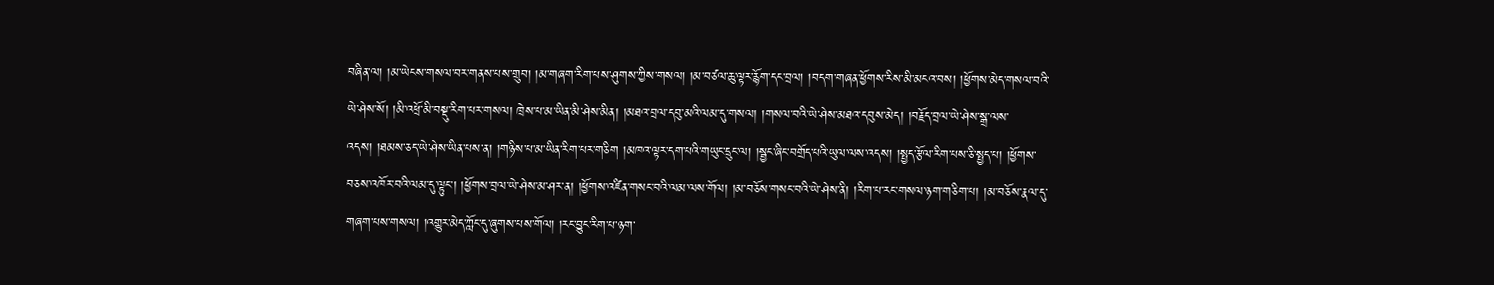བཞིན་ལ། །མ་ཡེངས་གསལ་བར་གནས་པས་གྲུབ། །མ་གཞག་རིག་པས་ཤུགས་ཀྱིས་གསལ། །མ་བཙལ་ཆུ་ལྟར་རྙོག་དང་བྲལ། །བདག་གཞན་ཕྱོགས་རིས་མི་མངའ་བས། །ཕྱོགས་མེད་གསལ་བའི་ཡེ་ཤེས་སོ། །མི་འཕྲོ་མི་བསྡུ་རིག་པར་གསལ། ཁྲེས་པ་མ་ཡིན་མི་ཤེས་མིན། །མཐའ་བྲལ་དབུ་མའི་ལམ་དུ་གསལ། །གསལ་བའི་ཡེ་ཤེས་མཐའ་དབུས་མེད། །བརྗོད་བྲལ་ཡེ་ཤེས་སྒྲ་ལས་འདས། །ཐམས་ཅད་ཡེ་ཤེས་ཡིན་པས་ན། །གཉིས་པ་མ་ཡིན་རིག་པར་གཅིག །མཁའ་ལྟར་དག་པའི་གཡུང་དྲུང་ལ། །སྦྱང་ཞིང་བགྲོད་པའི་ཡུལ་ལས་འདས། །སྤྱད་རྩོལ་རིག་པས་ཅི་སྤྱད་པ། །ཕྱོགས་བཅས་འཁོར་བའི་ལམ་དུ་ལྟུང་། །ཕྱོགས་བྲལ་ཡེ་ཤེས་མ་ཤར་ན། །ཕྱོགས་འཛིན་གསང་བའི་ལམ་ལས་གོལ། །མ་བཅོས་གསང་བའི་ཡེ་ཤེས་ནི། །རིག་པ་རང་གསལ་ཉག་གཅིག་པ། །མ་བཅོས་རྣལ་དུ་གཞག་པས་གསལ། །འགྱུར་མེད་ཀློང་དུ་ཞུགས་པས་གོལ། །རང་བྱུང་རིག་པ་ཉག་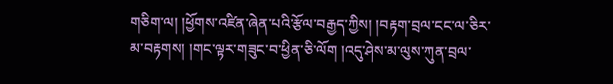གཅིག་ལ། །ཕྱོགས་འཛིན་ཞེན་པའི་རྩོལ་བརྒྱད་ཀྱིས། །བརྟག་བྲལ་ངང་ལ་ཅིར་མ་བརྟགས། །གང་ལྟར་གཟུང་བ་ཕྱིན་ཅི་ལོག །འདུ་ཤེས་མ་ལུས་ཀུན་བྲལ་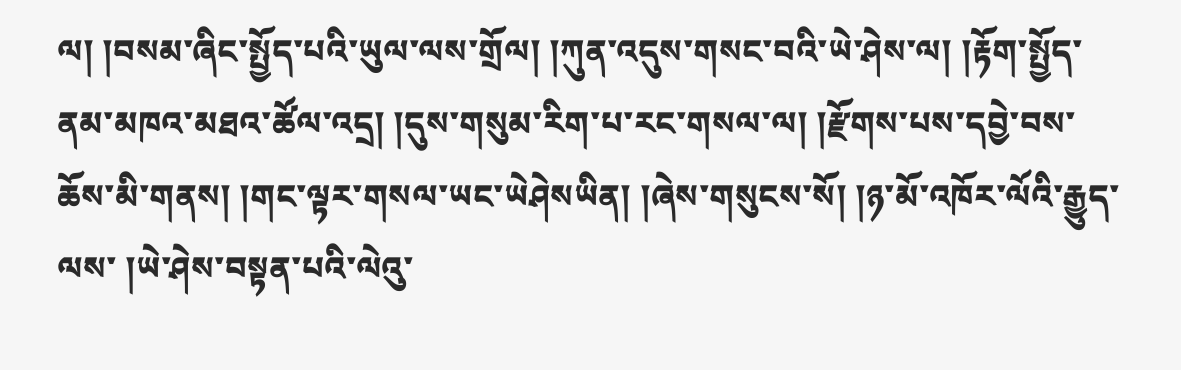ལ། །བསམ་ཞིང་སྤྱོད་པའི་ཡུལ་ལས་གྲོལ། །ཀུན་འདུས་གསང་བའི་ཡེ་ཤེས་ལ། །རྟོག་སྤྱོད་ནམ་མཁའ་མཐའ་ཚོལ་འདྲ། །དུས་གསུམ་རིག་པ་རང་གསལ་ལ། །རྫོགས་པས་དབྱེ་བས་ཆོས་མི་གནས། །གང་ལྟར་གསལ་ཡང་ཡེཤེསཡིན། །ཞེས་གསུངས་སོ། །ཉ་མོ་འཁོར་ལོའི་རྒྱུད་ལས་ །ཡེ་ཤེས་བསྟན་པའི་ལེའུ་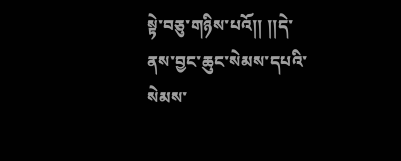སྟེ་བཅུ་གཉིས་པའོ།། །།དེ་ནས་བྱང་ཆུང་སེམས་དཔའི་སེམས་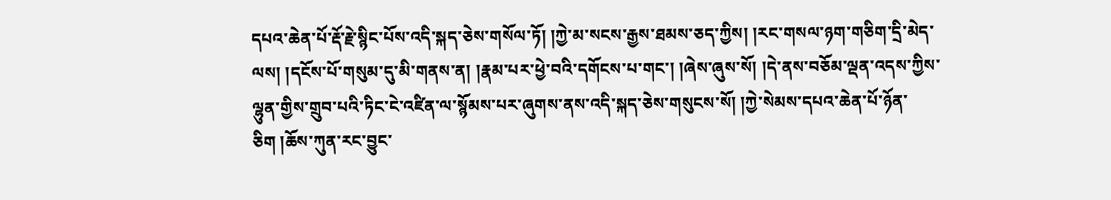དཔའ་ཆེན་པོ་རྡོ་རྗེ་སྙིང་པོས་འདི་སྐད་ཅེས་གསོལ་ཏོ། །ཀྱེ་མ་སངས་རྒྱས་ཐམས་ཅད་ཀྱིས། །རང་གསལ་ཉག་གཅིག་དྲི་མེད་ལས། །དངོས་པོ་གསུམ་དུ་མི་གནས་ན། །རྣམ་པར་ཕྱེ་བའི་དགོངས་པ་གང་། །ཞེས་ཞུས་སོ། །དེ་ནས་བཅོམ་ལྡན་འདས་ཀྱིས་ལྷུན་གྱིས་གྲུབ་པའི་ཏིང་ངེ་འཛིན་ལ་སྙོམས་པར་ཞུགས་ནས་འདི་སྐད་ཅེས་གསུངས་སོ། །ཀྱེ་སེམས་དཔའ་ཆེན་པོ་ཉོན་ཅིག །ཆོས་ཀུན་རང་བྱུང་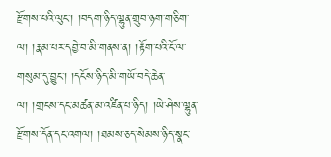རྫོགས་པའི་ལུང་། །བདག་ཉིད་ལྷུན་གྲུབ་ཉག་གཅིག་ལ། །རྣམ་པར་དབྱེ་བ་མི་གནས་ན། །རྟོག་པའི་ངོ་ལ་གསུམ་དུ་བྱུང་། །དངོས་ཉིད་མི་གཡོ་བདེ་ཆེན་ལ། །གྲངས་དང་མཚན་མ་འཛིན་པ་ཉིད། །ཡེ་ཤེས་ལྷུན་རྫོགས་དོན་དང་འགལ། །ཐམས་ཅད་སེམས་ཉིད་སྣང་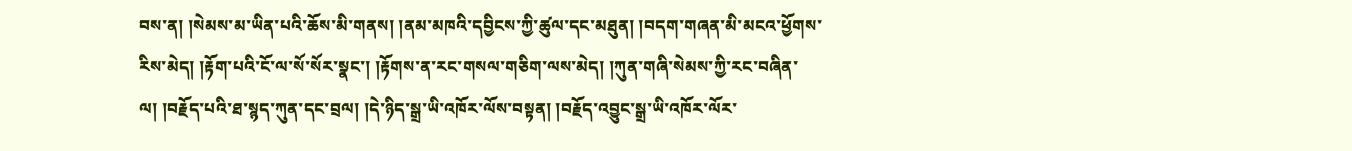བས་ན། །སེམས་མ་ཡིན་པའི་ཆོས་མི་གནས། །ནམ་མཁའི་དབྱིངས་ཀྱི་ཚུལ་དང་མཐུན། །བདག་གཞན་མི་མངའ་ཕྱོགས་རིས་མེད། །རྟོག་པའི་ངོ་ལ་སོ་སོར་སྣང་། །རྟོགས་ན་རང་གསལ་གཅིག་ལས་མེད། །ཀུན་གཞི་སེམས་ཀྱི་རང་བཞིན་ལ། །བརྗོད་པའི་ཐ་སྙད་ཀུན་དང་བྲལ། །དེ་ཉིད་སྒྲ་ཡི་འཁོར་ལོས་བསྟན། །བརྗོད་འབྱུང་སྒྲ་ཡི་འཁོར་ལོར་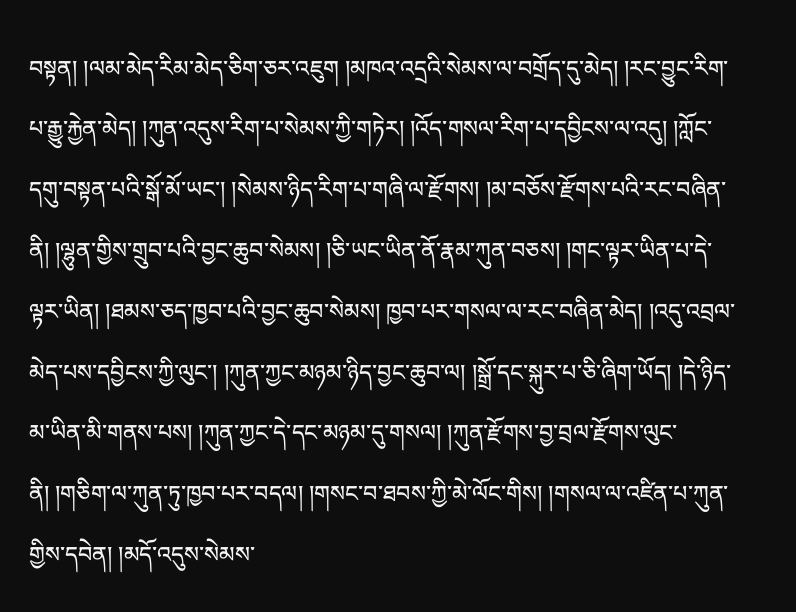བསྟན། །ལམ་མེད་རིམ་མེད་ཅིག་ཅར་འཇུག །མཁའ་འདྲའི་སེམས་ལ་བགྲོད་དུ་མེད། །རང་བྱུང་རིག་པ་རྒྱུ་རྐྱེན་མེད། །ཀུན་འདུས་རིག་པ་སེམས་ཀྱི་གཏེར། །འོད་གསལ་རིག་པ་དབྱིངས་ལ་འདུ། །ཀློང་དགུ་བསྟན་པའི་སྒོ་མོ་ཡང་། །སེམས་ཉིད་རིག་པ་གཞི་ལ་རྫོགས། །མ་བཅོས་རྫོགས་པའི་རང་བཞིན་ནི། །ལྷུན་གྱིས་གྲུབ་པའི་བྱང་ཆུབ་སེམས། །ཅི་ཡང་ཡིན་ནོ་རྣམ་ཀུན་བཅས། །གང་ལྟར་ཡིན་པ་དེ་ལྟར་ཡིན། །ཐམས་ཅད་ཁྱབ་པའི་བྱང་ཆུབ་སེམས། ཁྱབ་པར་གསལ་ལ་རང་བཞིན་མེད། །འདུ་འབྲལ་མེད་པས་དབྱིངས་ཀྱི་ལུང་། །ཀུན་ཀྱང་མཉམ་ཉིད་བྱང་ཆུབ་ལ། །སྒྲོ་དང་སྐུར་པ་ཅི་ཞིག་ཡོད། །དེ་ཉིད་མ་ཡིན་མི་གནས་པས། །ཀུན་ཀྱང་དེ་དང་མཉམ་དུ་གསལ། །ཀུན་རྫོགས་བྱ་བྲལ་རྫོགས་ལུང་ནི། །གཅིག་ལ་ཀུན་ཏུ་ཁྱབ་པར་བདལ། །གསང་བ་ཐབས་ཀྱི་མེ་ལོང་གིས། །གསལ་ལ་འཛིན་པ་ཀུན་གྱིས་དབེན། །མདོ་འདུས་སེམས་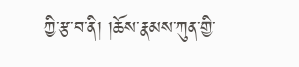ཀྱི་རྩ་བ་ནི། །ཆོས་རྣམས་ཀུན་གྱི་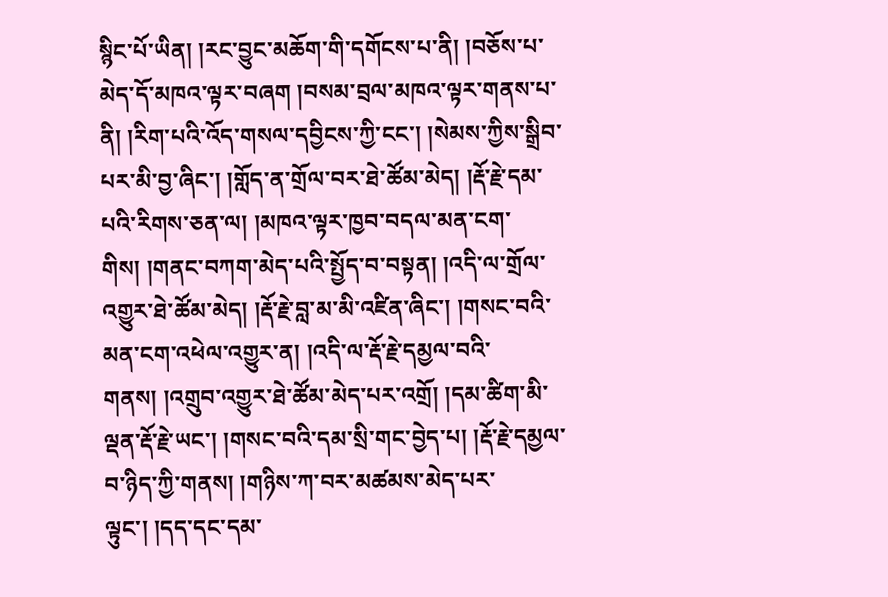སྙིང་པོ་ཡིན། །རང་བྱུང་མཆོག་གི་དགོངས་པ་ནི། །བཅོས་པ་མེད་དོ་མཁའ་ལྟར་བཞག །བསམ་བྲལ་མཁའ་ལྟར་གནས་པ་ནི། །རིག་པའི་འོད་གསལ་དབྱིངས་ཀྱི་ངང་། །སེམས་ཀྱིས་སྒྲིབ་པར་མི་བྱ་ཞིང་། །གློད་ན་གྲོལ་བར་ཐེ་ཚོམ་མེད། །རྡོ་རྗེ་དམ་པའི་རིགས་ཅན་ལ། །མཁའ་ལྟར་ཁྱབ་བདལ་མན་ངག་གིས། །གནང་བཀག་མེད་པའི་སྤྱོད་བ་བསྟན། །འདི་ལ་གྲོལ་འགྱུར་ཐེ་ཚོམ་མེད། །རྡོ་རྗེ་བླ་མ་མི་འཛིན་ཞིང་། །གསང་བའི་མན་ངག་འཕེལ་འགྱུར་ན། །འདི་ལ་རྡོ་རྗེ་དམྱལ་བའི་གནས། །འགྲུབ་འགྱུར་ཐེ་ཚོམ་མེད་པར་འགྲོ། །དམ་ཚིག་མི་ལྡན་རྡོ་རྗེ་ཡང་། །གསང་བའི་དམ་སྲི་གང་བྱེད་པ། །རྡོ་རྗེ་དམྱལ་བ་ཉིད་ཀྱི་གནས། །གཉིས་ཀ་བར་མཚམས་མེད་པར་ལྟུང་། །དད་དང་དམ་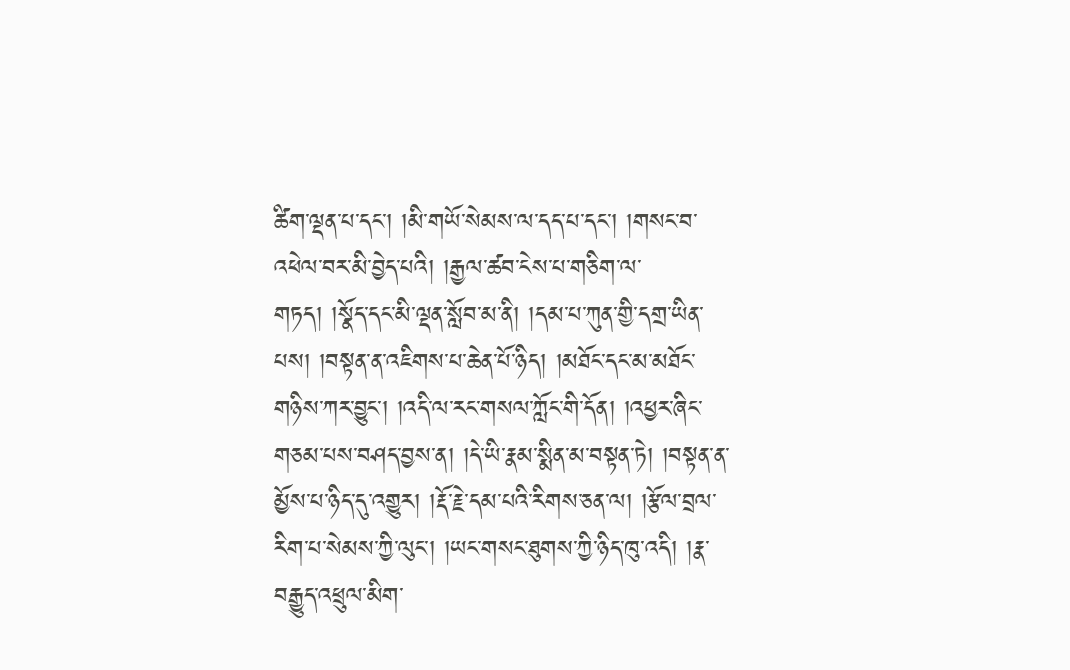ཚིག་ལྡན་པ་དང་། །མི་གཡོ་སེམས་ལ་དད་པ་དང་། །གསང་བ་འཕེལ་བར་མི་བྱེད་པའི། །རྒྱལ་ཚབ་ངེས་པ་གཅིག་ལ་གཏད། །སྣོད་དང་མི་ལྡན་སློབ་མ་ནི། །དམ་པ་ཀུན་གྱི་དགྲ་ཡིན་པས། །བསྟན་ན་འཇིགས་པ་ཆེན་པོ་ཉིད། །མཐོང་དང་མ་མཐོང་གཉིས་ཀར་བྱུང་། །འདི་ལ་རང་གསལ་ཀློང་གི་དོན། །འཕྱར་ཞིང་གཅམ་པས་བཤད་བྱས་ན། །དེ་ཡི་རྣམ་སྨིན་མ་བསྟན་ཏེ། །བསྟན་ན་མྱོས་པ་ཉིད་དུ་འགྱུར། །རྡོ་རྗེ་དམ་པའི་རིགས་ཅན་ལ། །རྩོལ་བྲལ་རིག་པ་སེམས་ཀྱི་ལུང་། །ཡང་གསང་ཐུགས་ཀྱི་ཉིད་ཁུ་འདི། །རྣ་བརྒྱུད་འཕྲུལ་མིག་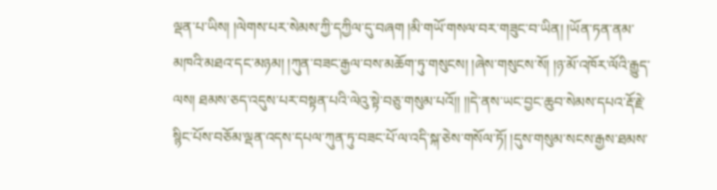ལྡན་པ་ཡིས། །ལེགས་པར་སེམས་ཀྱི་དཀྱིལ་དུ་བཞག །མི་གཡོ་གསལ་བར་གཟུང་བ་ཡིན། །ཡོན་ཏན་ནམ་མཁའི་མཐའ་དང་མཉམ། །ཀུན་བཟང་རྒྱལ་བས་མཆོག་ཏུ་གསུངས། །ཞེས་གསུངས་སོ། །ཉ་མོ་འཁོར་ལོའི་རྒྱུད་ལས། ཐམས་ཅད་འདུས་པར་བསྟན་པའི་ལེའུ་སྟེ་བཅུ་གསུམ་པའོ།། །།དེ་ནས་ཡང་བྱང་ཆུབ་སེམས་དཔའ་རྡོ་རྗེ་སྙིང་པོས་བཅོམ་ལྡན་འདས་དཔལ་ཀུན་ཏུ་བཟང་པོ་ལ་འདི་སྐ་ཅེས་གསོལ་ཏོ། །དུས་གསུམ་སངས་རྒྱས་ཐམས་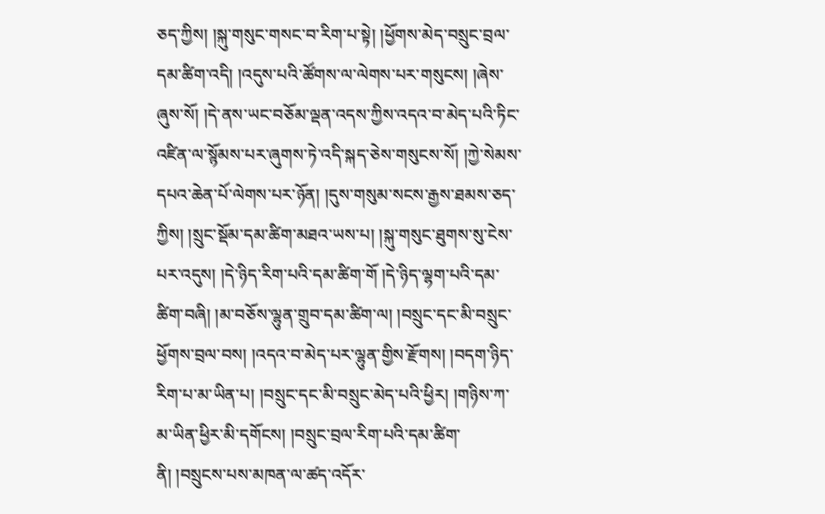ཅད་ཀྱིས། །སྐུ་གསུང་གསང་བ་རིག་པ་སྟེ། །ཕྱོགས་མེད་བསྲུང་བྲལ་དམ་ཚིག་འདི། །འདུས་པའི་ཚོགས་ལ་ལེགས་པར་གསུངས། །ཞེས་ཞུས་སོ། །དེ་ནས་ཡང་བཅོམ་ལྡན་འདས་ཀྱིས་འདའ་བ་མེད་པའི་ཏིང་འཛིན་ལ་སྙོམས་པར་ཞུགས་ཏེ་འདི་སྐད་ཅེས་གསུངས་སོ། །ཀྱེ་སེམས་དཔའ་ཆེན་པོ་ལེགས་པར་ཉོན། །དུས་གསུམ་སངས་རྒྱས་ཐམས་ཅད་ཀྱིས། །སྲུང་སྡོམ་དམ་ཚིག་མཐའ་ཡས་པ། །སྐུ་གསུང་ཐུགས་སུ་ངེས་པར་འདུས། །དེ་ཉིད་རིག་པའི་དམ་ཚིག་གོ །དེ་ཉིད་ལྷག་པའི་དམ་ཚིག་བཞི། །མ་བཅོས་ལྷུན་གྲུབ་དམ་ཚིག་ལ། །བསྲུང་དང་མི་བསྲུང་ཕྱོགས་བྲལ་བས། །འདའ་བ་མེད་པར་ལྷུན་གྱིས་རྫོགས། །བདག་ཉིད་རིག་པ་མ་ཡིན་པ། །བསྲུང་དང་མི་བསྲུང་མེད་པའི་ཕྱིར། །གཉིས་ཀ་མ་ཡིན་ཕྱིར་མི་དགོངས། །བསྲུང་བྲལ་རིག་པའི་དམ་ཚིག་ནི། །བསྲུངས་པས་མཁན་ལ་ཚད་འདོར་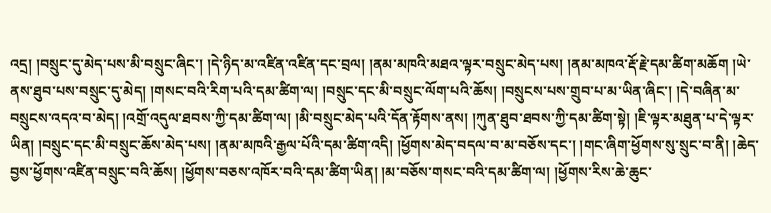འདྲ། །བསྲུང་དུ་མེད་པས་མི་བསྲུང་ཞིང་། །དེ་ཉིད་མ་འཛིན་འཛིན་དང་བྲལ། །ནམ་མཁའི་མཐའ་ལྟར་བསྲུང་མེད་པས། །ནམ་མཁའ་རྡོ་རྗེ་དམ་ཚིག་མཆོག །ཡེ་ནས་ཐུབ་པས་བསྲུང་དུ་མེད། །གསང་བའི་རིག་པའི་དམ་ཚིག་ལ། །བསྲུང་དང་མི་བསྲུང་ལོག་པའི་ཆོས། །བསྲུངས་པས་གྲུབ་པ་མ་ཡིན་ཞིང་། །དེ་བཞིན་མ་བསྲུངས་འདའ་བ་མེད། །འགྲོ་འདུལ་ཐབས་ཀྱི་དམ་ཚིག་ལ། །མི་བསྲུང་མེད་པའི་དོན་རྟོགས་ནས། །ཀུན་ཐུབ་ཐབས་ཀྱི་དམ་ཚིག་སྟེ། །ཇི་ལྟར་མཐུན་པ་དེ་ལྟར་ཡིན། །བསྲུང་དང་མི་བསྲུང་ཆོས་མེད་པས། །ནམ་མཁའི་རྒྱལ་པོའི་དམ་ཚིག་འདི། །ཕྱོགས་མེད་བདལ་བ་མ་བཅོས་དང་། །གང་ཞིག་ཕྱོགས་སུ་སྲུང་བ་ནི། །ཆེད་བྱས་ཕྱོགས་འཛིན་བསྲུང་བའི་ཆོས། །ཕྱོགས་བཅས་འཁོར་བའི་དམ་ཚིག་ཡིན། །མ་བཅོས་གསང་བའི་དམ་ཚིག་ལ། །ཕྱོགས་རིས་ཆེ་ཆུང་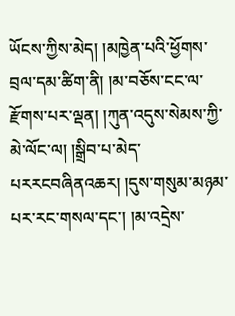ཡོངས་ཀྱིས་མེད། །མཁྱེན་པའི་ཕྱོགས་བྲལ་དམ་ཚིག་ནི། །མ་བཅོས་ངང་ལ་རྫོགས་པར་ལྡན། །ཀུན་འདུས་སེམས་ཀྱི་མེ་ལོང་ལ། །སྒྲིབ་པ་མེད་པརརངབཞིནའཆར། །དུས་གསུམ་མཉམ་པར་རང་གསལ་དང་། །མ་འདྲེས་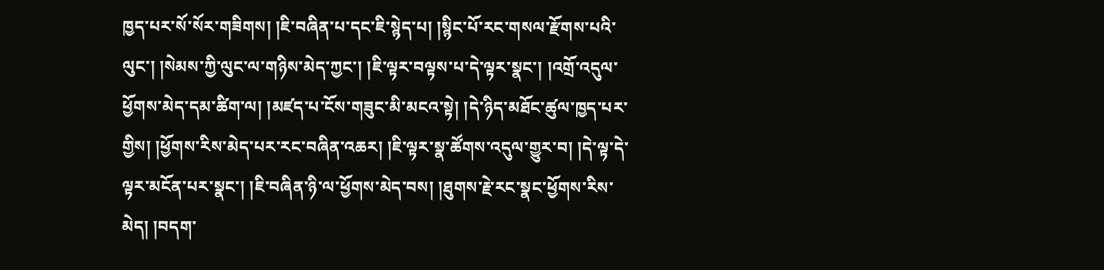ཁྱད་པར་སོ་སོར་གཟིགས། །ཇི་བཞིན་པ་དང་ཇི་སྙེད་པ། །སྙིང་པོ་རང་གསལ་རྫོགས་པའི་ལུང་། །སེམས་ཀྱི་ལུང་ལ་གཉིས་མེད་ཀྱང་། །ཇི་ལྟར་བལྟས་པ་དེ་ལྟར་སྣང་། །འགྲོ་འདུལ་ཕྱོགས་མེད་དམ་ཚིག་ལ། །མཛད་པ་ངོས་གཟུང་མི་མངའ་སྟེ། །དེ་ཉིད་མཐོང་ཚུལ་ཁྱད་པར་གྱིས། །ཕྱོགས་རིས་མེད་པར་རང་བཞིན་འཆར། །ཇི་ལྟར་སྣ་ཚོགས་འདུལ་གྱུར་བ། །དེ་ལྟ་དེ་ལྟར་མངོན་པར་སྣང་། །ཇི་བཞིན་ཉི་ལ་ཕྱོགས་མེད་བས། །ཐུགས་རྗེ་རང་སྣང་ཕྱོགས་རིས་མེད། །བདག་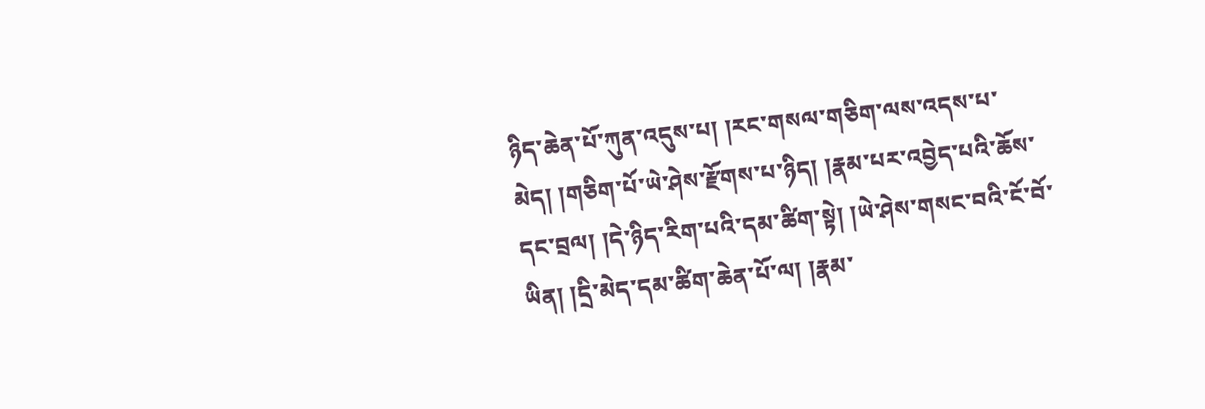ཉིད་ཆེན་པོ་ཀུན་འདུས་པ། །རང་གསལ་གཅིག་ལས་འདས་པ་མེད། །གཅིག་པོ་ཡེ་ཤེས་རྫོགས་པ་ཉིད། །རྣམ་པར་འབྱེད་པའི་ཆོས་དང་བྲལ། །དེ་ཉིད་རིག་པའི་དམ་ཚིག་སྟེ། །ཡེ་ཤེས་གསང་བའི་ངོ་བོ་ཡིན། །དྲི་མེད་དམ་ཚིག་ཆེན་པོ་ལ། །རྣམ་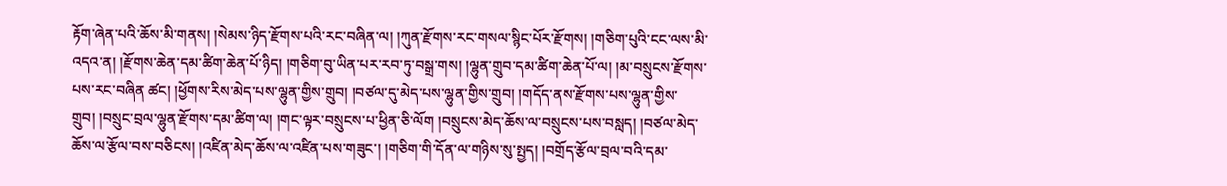རྟོག་ཞེན་པའི་ཆོས་མི་གནས། །སེམས་ཉིད་རྫོགས་པའི་རང་བཞིན་ལ། །ཀུན་རྫོགས་རང་གསལ་སྙིང་པོར་རྫོགས། །གཅིག་པུའི་ངང་ལས་མི་འདའ་ན། །རྫོགས་ཆེན་དམ་ཚིག་ཆེན་པོ་ཉིད། །གཅིག་བུ་ཡིན་པར་རབ་ཏུ་བསྒྲ་གས། །ལྷུན་གྲུབ་དམ་ཚིག་ཆེན་པོ་ལ། །མ་བསྲུངས་རྫོགས་པས་རང་བཞིན ཚང། །ཕྱོགས་རིས་མེད་པས་ལྷུན་གྱིས་གྲུབ། །བཙལ་དུ་མེད་པས་ལྷུན་གྱིས་གྲུབ། །གདོད་ནས་རྫོགས་པས་ལྷུན་གྱིས་གྲུབ། །བསྲུང་བྲལ་ལྷུན་རྫོགས་དམ་ཚིག་ལ། །གང་ལྟར་བསྲུངས་པ་ཕྱིན་ཅི་ལོག །བསྲུངས་མེད་ཆོས་ལ་བསྲུངས་པས་བསླད། །བཙལ་མེད་ཆོས་ལ་རྩོལ་བས་བཅིངས། །འཛིན་མེད་ཆོས་ལ་འཛིན་པས་གཟུང་། །གཅིག་གི་དོན་ལ་གཉིས་སུ་སྤྱད། །བགྲོད་རྩོལ་བྲལ་བའི་དམ་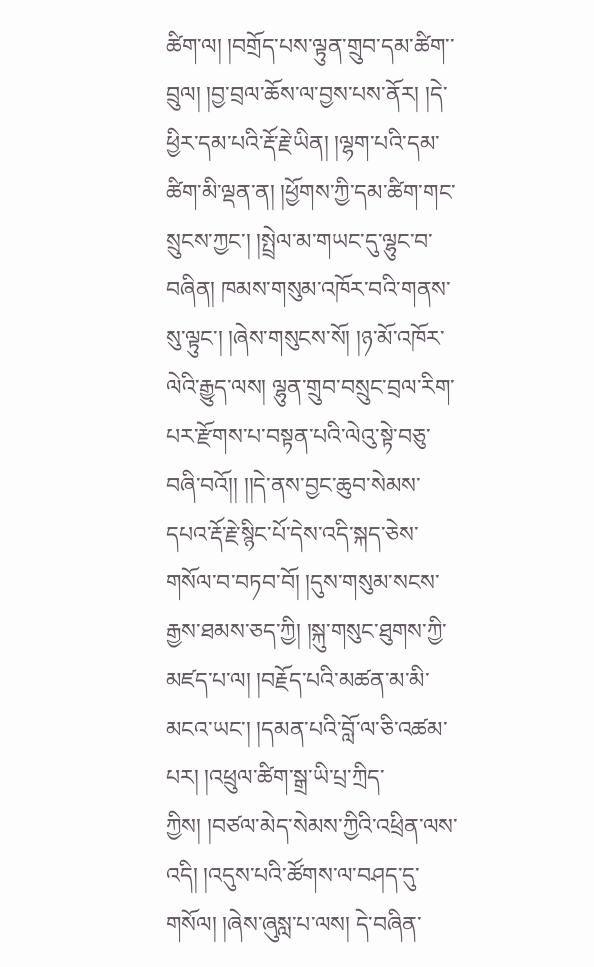ཚིག་ལ། །བགྲོད་པས་ལྟུན་གྲུབ་དམ་ཚིག་་བྲུལ། །བྱ་བྲལ་ཆོས་ལ་བྱས་པས་ནོར། །དེ་ཕྱིར་དམ་པའི་རྡོ་རྗེ་ཡིན། །ལྷག་པའི་དམ་ཚིག་མི་ལྡན་ན། །ཕྱོགས་ཀྱི་དམ་ཚིག་གང་སྲུངས་ཀྱང་། །སྤྲེལ་མ་གཡང་དུ་ལྷུང་བ་བཞིན། ཁམས་གསུམ་འཁོར་བའི་གནས་སུ་ལྟུང་། །ཞེས་གསུངས་སོ། །ཉ་མོ་འཁོར་ལེའི་རྒྱུད་ལས། ལྷུན་གྲུབ་བསྲུང་བྲལ་རིག་པར་རྫོགས་པ་བསྟན་པའི་ལེའུ་སྟེ་བཅུ་བཞི་བའོ།། །།དེ་ནས་བྱང་ཆུབ་སེམས་དཔའ་རྡོ་རྗེ་སྙིང་པོ་དེས་འདི་སྐད་ཅེས་གསོལ་བ་བཏབ་བོ། །དུས་གསུམ་སངས་རྒྱས་ཐམས་ཅད་ཀྱི། །སྐུ་གསུང་ཐུགས་ཀྱི་མཛད་པ་ལ། །བརྗོད་པའི་མཚན་མ་མི་མངའ་ཡང་། །དམན་པའི་བློ་ལ་ཅི་འཚམ་པར། །འཕྲུལ་ཚིག་སྒྲ་ཡི་པྲ་ཀྲིད་ཀྱིས། །བཙལ་མེད་སེམས་ཀྱིའི་འཕྲིན་ལས་འདི། །འདུས་པའི་ཚོགས་ལ་བཤད་དུ་གསོལ། །ཞེས་ཞུསླ་པ་ལས། དེ་བཞིན་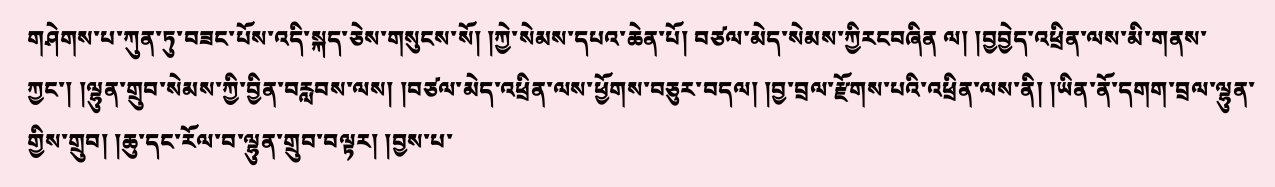གཤེགས་པ་ཀུན་ཏུ་བཟང་པོས་འདི་སྐད་ཅེས་གསུངས་སོ། །ཀྱེ་སེམས་དཔའ་ཆེན་པོ། བཙལ་མེད་སེམས་ཀྱིརངབཞིན ལ། །བྱབྱེད་འཕྲིན་ལས་མི་གནས་ཀྱང་། །ལྷུན་གྲུབ་སེམས་ཀྱི་བྱིན་བརླབས་ལས། །བཙལ་མེད་འཕྲིན་ལས་ཕྱོགས་བཅུར་བདལ། །བྱ་བྲལ་རྫོགས་པའི་འཕྲིན་ལས་ནི། །ཡིན་ནོ་དགག་བྲལ་ལྷུན་གྱིས་གྲུབ། །ཆུ་དང་རོལ་བ་ལྷུན་གྲུབ་བལྟར། །བྱས་པ་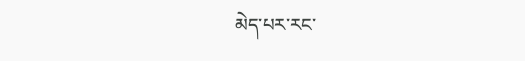མེད་པར་རང་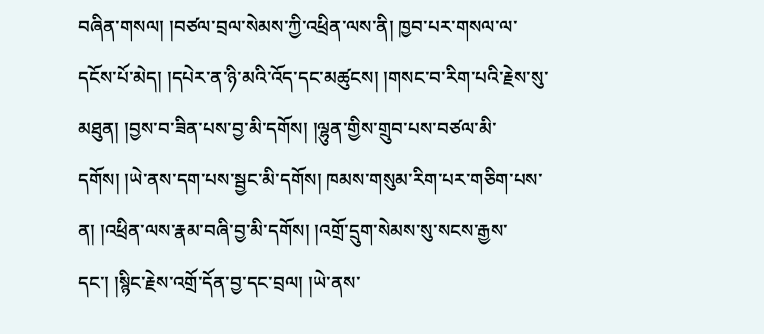བཞིན་གསལ། །བཙལ་བྲལ་སེམས་ཀྱི་འཕྲིན་ལས་ནི། ཁྱབ་པར་གསལ་ལ་དངོས་པོ་མེད། །དཔེར་ན་ཉི་མའི་འོད་དང་མཚུངས། །གསང་བ་རིག་པའི་རྗེས་སུ་མཐུན། །བྱས་བ་ཟིན་པས་བྱ་མི་དགོས། །ལྷུན་གྱིས་གྲུབ་པས་བཙལ་མི་དགོས། །ཡེ་ནས་དག་པས་སྦྱང་མི་དགོས། ཁམས་གསུམ་རིག་པར་གཅིག་པས་ན། །འཕྲིན་ལས་རྣམ་བཞི་བྱ་མི་དགོས། །འགྲོ་དྲུག་སེམས་སུ་སངས་རྒྱས་དང་། །སྙིང་རྗེས་འགྲོ་དོན་བྱ་དང་བྲལ། །ཡེ་ནས་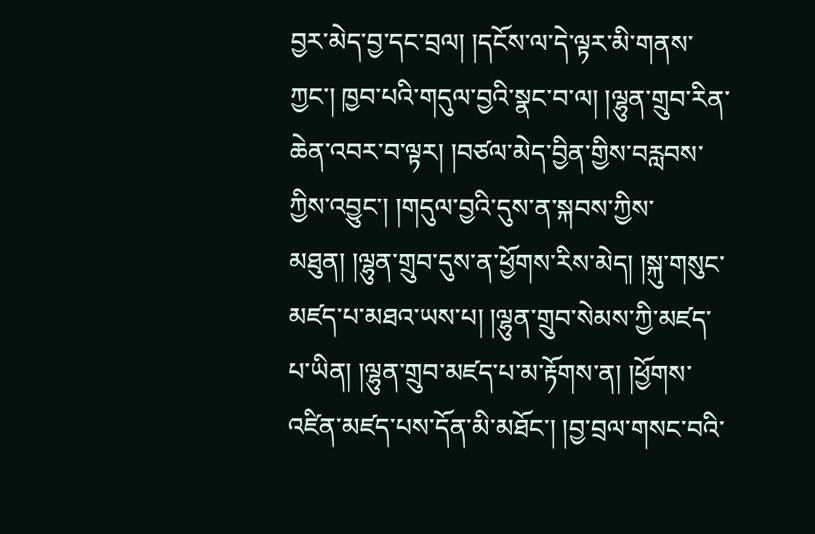བྱར་མེད་བྱ་དང་བྲལ། །དངོས་ལ་དེ་ལྟར་མི་གནས་ཀྱང་། ཁྱབ་པའི་གདུལ་བྱའི་སྣང་བ་ལ། །ལྷུན་གྲུབ་རིན་ཆེན་འབར་བ་ལྟར། །བཙལ་མེད་བྱིན་གྱིས་བརླབས་ཀྱིས་འབྱུང་། །གདུལ་བྱའི་དུས་ན་སྐབས་ཀྱིས་མཐུན། །ལྷུན་གྲུབ་དུས་ན་ཕྱོགས་རིས་མེད། །སྐུ་གསུང་མཛད་པ་མཐའ་ཡས་པ། །ལྷུན་གྲུབ་སེམས་ཀྱི་མཛད་པ་ཡིན། །ལྷུན་གྲུབ་མཛད་པ་མ་རྟོགས་ན། །ཕྱོགས་འཛིན་མཛད་པས་དོན་མི་མཐོང་། །བྱ་བྲལ་གསང་བའི་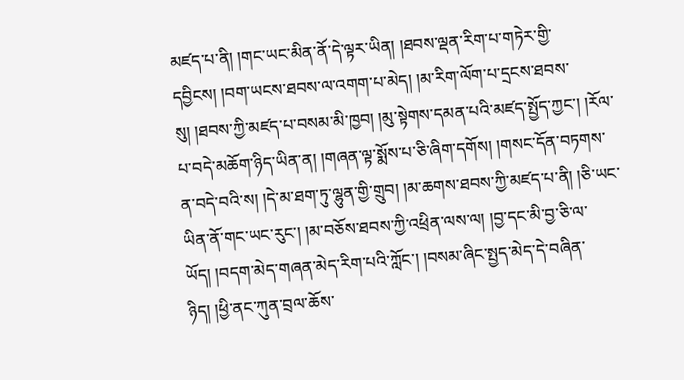མཛད་པ་ནི། །གང་ཡང་མིན་ནོ་དེ་ལྟར་ཡིན། །ཐབས་ལྡན་རིག་པ་གཏེར་གྱི་དབྱིངས། །བག་ཡངས་ཐབས་ལ་འགག་པ་མེད། །མ་རིག་ལོག་པ་དྲངས་ཐབས་སུ། །ཐབས་ཀྱི་མཛད་པ་བསམ་མི་ཁྱབ། །མུ་སྟེགས་དམན་པའི་མཛད་སྤྱོད་ཀྱང་། །རོལ་པ་བདེ་མཆོག་ཉིད་ཡིན་ན། །གཞན་ལྟ་སྨོས་པ་ཅི་ཞིག་དགོས། །གསང་དོན་བཏགས་ན་བདེ་བའི་ས། །དེ་མ་ཐག་ཏུ་ལྷུན་གྱི་གྲུབ། །མ་ཆགས་ཐབས་ཀྱི་མཛད་པ་ནི། །ཅི་ཡང་ཡིན་ནོ་གང་ཡང་རུང་། །མ་བཅོས་ཐབས་ཀྱི་འཕྲིན་ལས་ལ། །བྱ་དང་མི་བྱ་ཅི་ལ་ཡོད། །བདག་མེད་གཞན་མེད་རིག་པའི་ཀློང་། །བསམ་ཞིང་སྤྱད་མེད་དེ་བཞིན་ཉིད། །ཕྱི་ནང་ཀུན་བྲལ་ཆོས་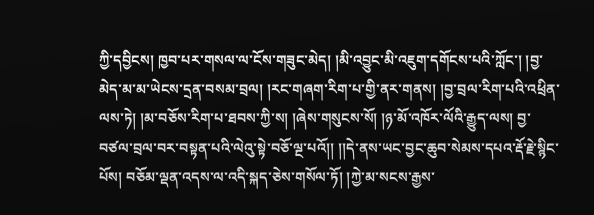ཀྱི་དབྱིངས། ཁྱབ་པར་གསལ་ལ་ངོས་གཟུང་མེད། །མི་འབྱུང་མི་འཇུག་དགོངས་པའི་ཀློང་། །བྱ་མེད་མ་མ་ཡེངས་དྲན་བསམ་བྲལ། །རང་གཞག་རིག་པ་གྱི་ནར་གནས། །བྱ་བྲལ་རིག་པའི་འཕྲིན་ལས་ཏེ། །མ་བཅོས་རིག་པ་ཐབས་ཀྱི་ས། །ཞེས་གསུངས་སོ། །ཉ་མོ་འཁོར་ལོའི་རྒྱུད་ལས། བྱ་བཙལ་བྲལ་བར་བསྟན་པའི་ལེའུ་སྟེ་བཅོ་ལྔ་པའོ།། །།དེ་ནས་ཡང་བྱང་ཆུབ་སེམས་དཔའ་རྡོ་རྗེ་སྙིང་པོས། བཅོམ་ལྡན་འདས་ལ་འདི་སྐད་ཅེས་གསོལ་ཏོ། །ཀྱེ་མ་སངས་རྒྱས་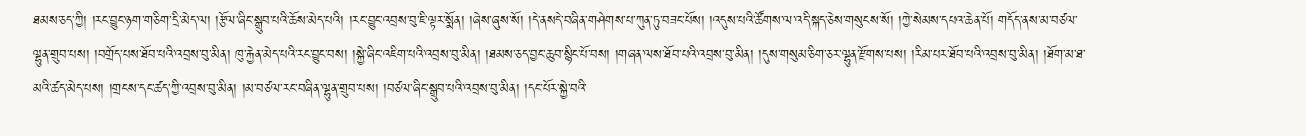ཐམས་ཅད་ཀྱི། །རང་བྱུང་ཉག་གཅིག་དྲི་མེད་ལ། །རྩོལ་ཞིང་སྒྲུབ་པའི་ཆོས་མེད་པའི། །རང་བྱུང་འབྲས་བུ་ཇི་ལྟར་སྨོན། །ཞེས་ཞུས་སོ། །དེ་ནསདེ་བཞིན་གཤེགས་པ་ཀུན་ཏུ་བཟང་པོས། །འདུས་པའི་ཚོགས་ལ་འདི་སྐད་ཅེས་གསུངས་སོ། །ཀྱེ་སེམས་དཔའ་ཆེན་པོ། གདོད་ནས་མ་བཙལ་ལྷུན་གྲུབ་པས། །བགྲོད་པས་ཐོབ་པའི་འབྲས་བུ་མིན། ཁུ་རྐྱེན་མེད་པའི་རང་བྱུང་བས། །སྐྱེ་ཞིང་འཇིག་པའི་འབྲས་བུ་མིན། །ཐམས་ཅད་བྱང་ཆུབ་སྙིང་པོ་བས། །གཞན་ལས་ཐོབ་པའི་འབྲས་བུ་མིན། །དུས་གསུམ་ཅིག་ཅར་ལྷུན་རྫོགས་པས། །རིམ་པར་ཐོབ་པའི་འབྲས་བུ་མིན། །ཐོག་མ་ཐ་མའི་ཚད་མེད་པས། །གྲངས་དང་ཚད་ཀྱི་འབྲས་བུ་མིན། །མ་བཙལ་རང་བཞིན་ལྷུན་གྲུབ་པས། །བཙལ་ཞིང་སྒྲུབ་པའི་འབྲས་བུ་མིན། །དང་པོར་སྐྱེ་བའི་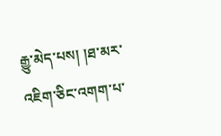རྒྱུ་མེད་པས། །ཐ་མར་འཇིག་ཅིང་འགག་པ་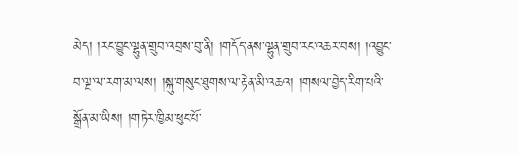མེད། །རང་བྱུང་ལྷུན་གྲུབ་འབྲས་བུ་ནི། །གདོད་ནས་ལྷུན་གྲུབ་རང་འཆར་བས། །འབྱུང་བ་ལྔ་ལ་རག་མ་ལས། །སྐུ་གསུང་ཐུགས་ལ་རྟེན་མི་འཆའ། །གསལ་བྱེད་རིག་པའི་སྒྲོན་མ་ཡིས། །གཏེར་ཁྱིམ་ཕུང་པོ་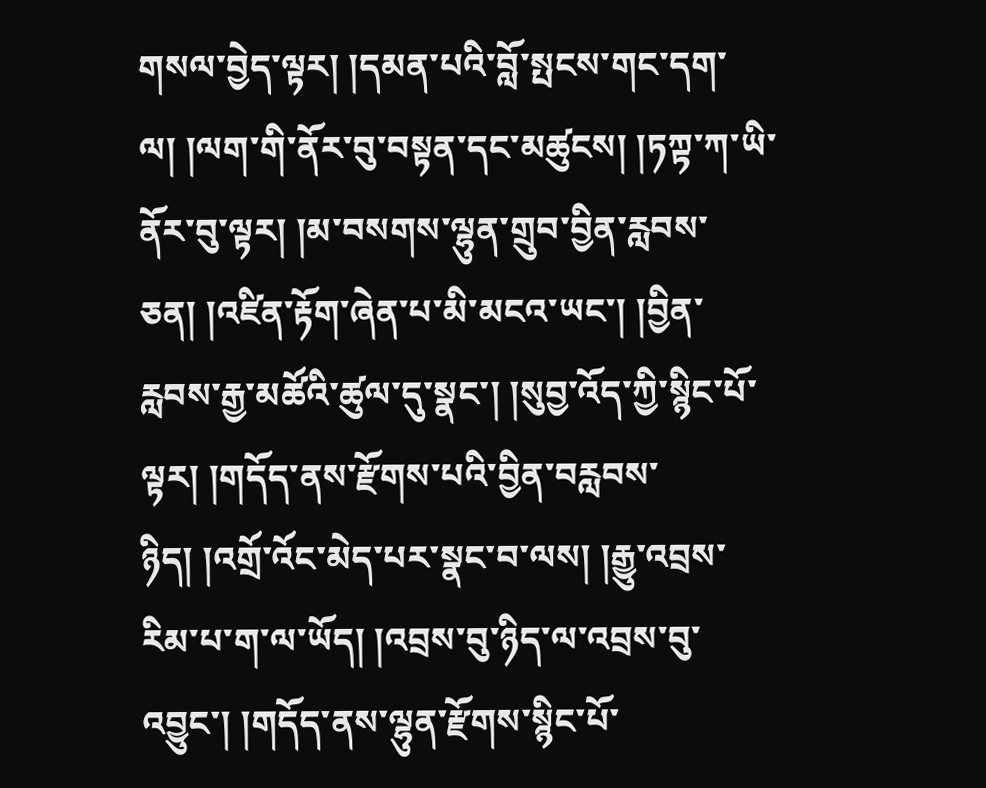གསལ་བྱེད་ལྟར། །དམན་པའི་བློ་སྤངས་གང་དག་ལ། །ལག་གི་ནོར་བུ་བསྟན་དང་མཚུངས། །ཏཀྟ་ཀ་ཡི་ནོར་བུ་ལྟར། །མ་བསགས་ལྷུན་གྲུབ་བྱིན་རླབས་ཅན། །འཛིན་རྟོག་ཞེན་པ་མི་མངའ་ཡང་། །བྱིན་རླབས་རྒྱ་མཚོའི་ཚུལ་དུ་སྣང་། །སུབྱ་འོད་ཀྱི་སྙིང་པོ་ལྟར། །གདོད་ནས་རྫོགས་པའི་བྱིན་བརླབས་ཉིད། །འགྲོ་འོང་མེད་པར་སྣང་བ་ལས། །རྒྱུ་འབྲས་རིམ་པ་ག་ལ་ཡོད། །འབྲས་བུ་ཉིད་ལ་འབྲས་བུ་འབྱུང་། །གདོད་ནས་ལྷུན་རྫོགས་སྙིང་པོ་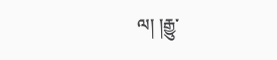ལ། །རྒྱུ་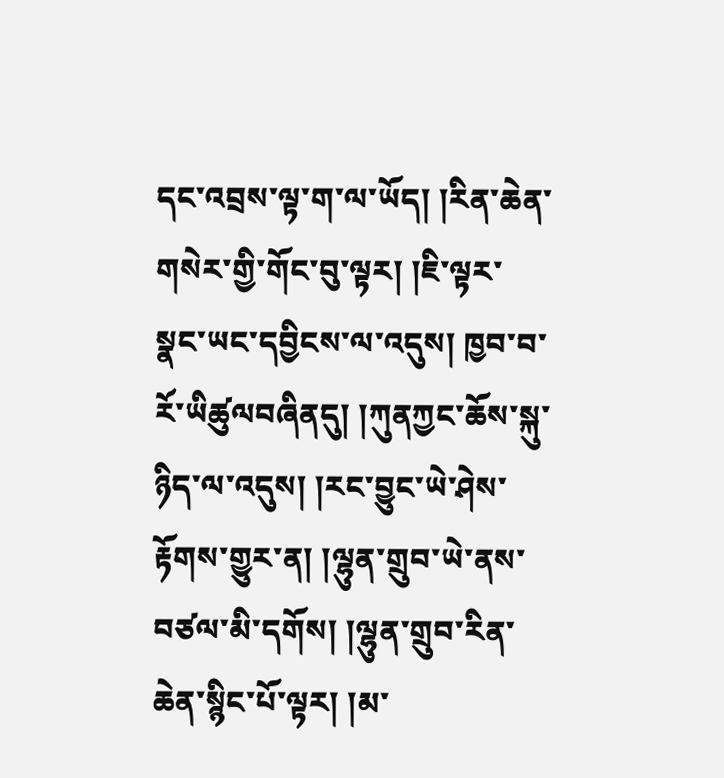དང་འབྲས་ལྟ་ག་ལ་ཡོད། །རིན་ཆེན་གསེར་གྱི་གོང་བུ་ལྟར། །ཇི་ལྟར་སྣང་ཡང་དབྱིངས་ལ་འདུས། ཁྱབ་བ་རོ་ཡིཚུལབཞིནདུ། །ཀུནཀྱང་ཆོས་སྐུ་ཉིད་ལ་འདུས། །རང་བྱུང་ཡེ་ཤེས་རྟོགས་གྱུར་ན། །ལྷུན་གྲུབ་ཡེ་ནས་བཙལ་མི་དགོས། །ལྷུན་གྲུབ་རིན་ཆེན་སྙིང་པོ་ལྟར། །མ་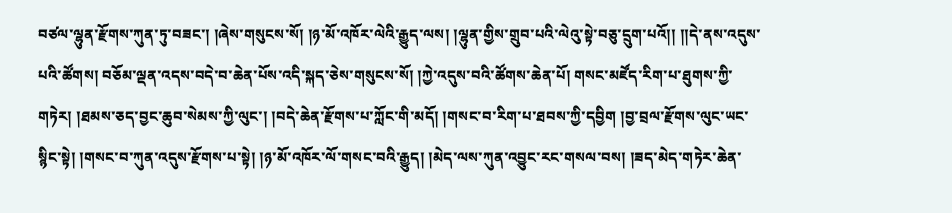བཙལ་ལྷུན་རྫོགས་ཀུན་ཏུ་བཟང་། །ཞེས་གསུངས་སོ། །ཉ་མོ་འཁོར་ལེའི་རྒྱུད་ལས། །ལྷུན་གྱིས་གྲུབ་པའི་ལེའུ་སྟེ་བཅུ་དྲུག་པའོ།། །།དེ་ནས་འདུས་པའི་ཚོགས། བཅོམ་ལྡན་འདས་བདེ་བ་ཆེན་པོས་འདི་སྐད་ཅེས་གསུངས་སོ། །ཀྱེ་འདུས་བའི་ཚོགས་ཆེན་པོ། གསང་མཛོད་རིག་པ་ཐུགས་ཀྱི་གཏེར། །ཐམས་ཅད་བྱང་ཆུབ་སེམས་ཀྱི་ལུང་། །བདེ་ཆེན་རྫོགས་པ་ཀློང་གི་མདོ། །གསང་བ་རིག་པ་ཐབས་ཀྱི་དབྱིག །བྱ་བྲལ་རྫོགས་ལུང་ཡང་སྙིང་སྟེ། །གསང་བ་ཀུན་འདུས་རྫོགས་པ་སྟེ། །ཉ་མོ་འཁོར་ལོ་གསང་བའི་རྒྱུད། །མེད་ལས་ཀུན་འབྱུང་རང་གསལ་བས། །ཟད་མེད་གཏེར་ཆེན་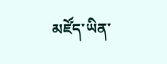མཛོད་ཡིན་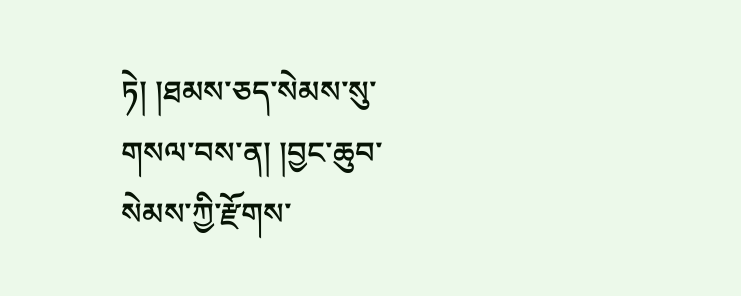ཏེ། །ཐམས་ཅད་སེམས་སུ་གསལ་བས་ན། །བྱང་ཆུབ་སེམས་ཀྱི་རྫོགས་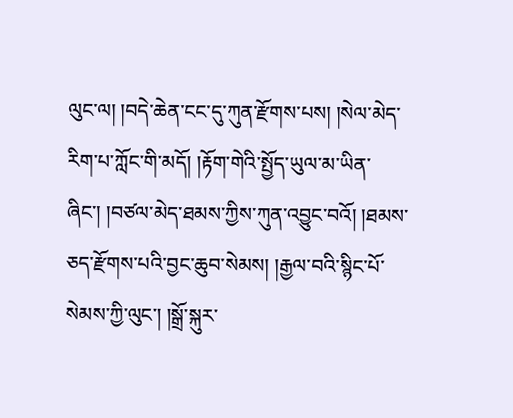ལུང་ལ། །བདེ་ཆེན་ངང་དུ་ཀུན་རྫོགས་པས། །སེལ་མེད་རིག་པ་ཀློང་གི་མདོ། །རྟོག་གེའི་སྤྱོད་ཡུལ་མ་ཡིན་ཞིང་། །བཙལ་མེད་ཐམས་ཀྱིས་ཀུན་འབྱུང་བའོ། །ཐམས་ཅད་རྫོགས་པའི་བྱང་ཆུབ་སེམས། །རྒྱལ་བའི་སྙིང་པོ་སེམས་ཀྱི་ལུང་། །སྒྲོ་སྐུར་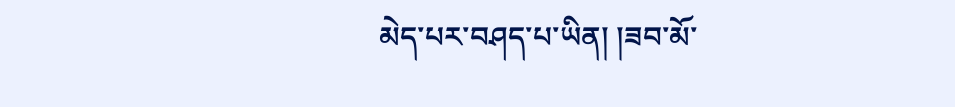མེད་པར་བཤད་པ་ཡིན། །ཟབ་མོ་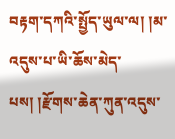བརྟག་དཀའི་སྤྱོད་ཡུལ་ལ། །མ་འདུས་པ་ཡི་ཆོས་མེད་པས། །རྫོགས་ཆེན་ཀུན་འདུས་